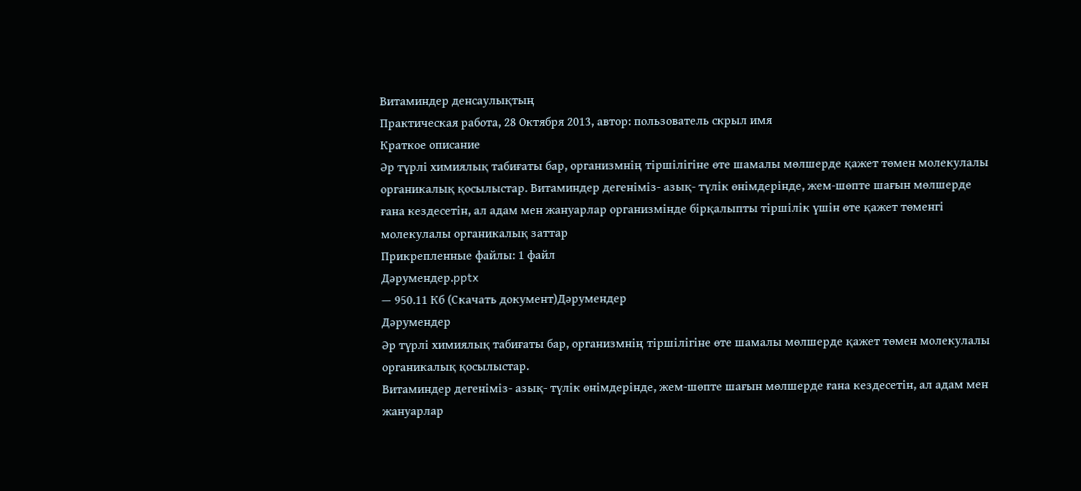Витаминдер денсаулықтың
Практическая работа, 28 Октября 2013, автор: пользователь скрыл имя
Краткое описание
Әр түрлі химиялық табиғаты бар, организмнің тіршілігіне өте шамалы мөлшерде қажет төмен молекулалы органикалық қосылыстар. Витаминдер дегеніміз- азық- түлік өнімдерінде, жем-шөпте шағын мөлшерде ғана кездесетін, ал адам мен жануарлар организмінде бірқалыпты тіршілік үшін өте қажет төменгі молекулалы органикалық заттар
Прикрепленные файлы: 1 файл
Дәрумендер.pptx
— 950.11 Кб (Скачать документ)Дәрумендер
Дәрумендер
Әр түрлі химиялық табиғаты бар, организмнің тіршілігіне өте шамалы мөлшерде қажет төмен молекулалы органикалық қосылыстар.
Витаминдер дегеніміз- азық- түлік өнімдерінде, жем-шөпте шағын мөлшерде ғана кездесетін, ал адам мен жануарлар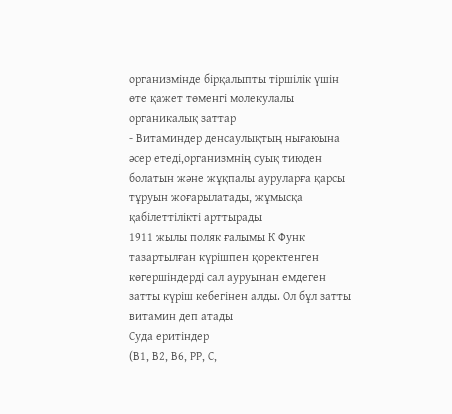организмінде бірқалыпты тіршілік үшін өте қажет төменгі молекулалы органикалық заттар
- Витаминдер денсаулықтың нығаюына әсер етеді,организмнің суық тиюден болатын және жұқпалы ауруларға қарсы тұруын жоғарылатады, жұмысқа қабілеттілікті арттырады
1911 жылы поляк ғалымы К Функ тазартылған күрішпен қоректенген көгершіндерді сал ауруынан емдеген затты күріш кебегінен алды. Ол бұл затты витамин деп атады
Суда еритіндер
(В1, В2, В6, РР, С,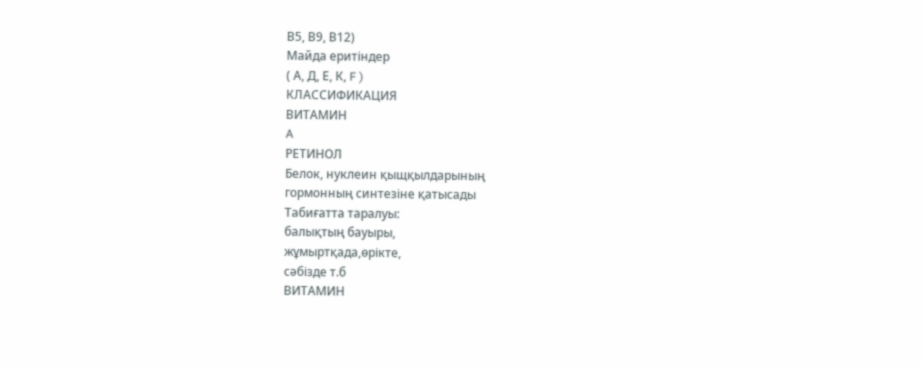В5, В9, В12)
Майда еритіндер
( А, Д, Е, К, F )
КЛАССИФИКАЦИЯ
ВИТАМИН
A
РЕТИНОЛ
Белок, нуклеин қыщқылдарының
гормонның синтезіне қатысады
Табиғатта таралуы:
балықтың бауыры,
жұмыртқада,өрікте,
сәбізде т.б
ВИТАМИН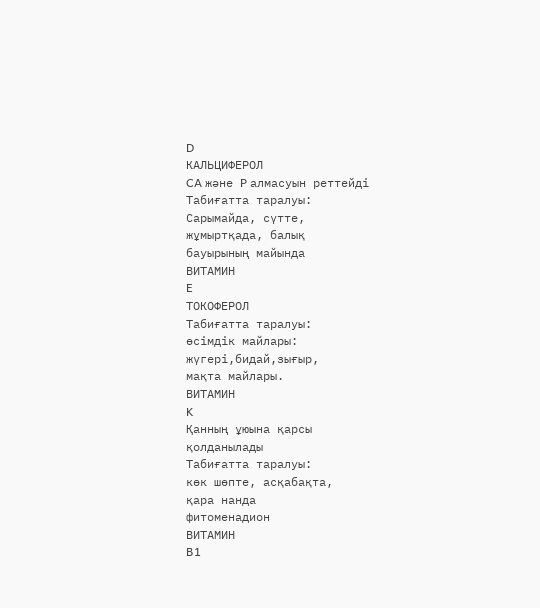D
КАЛЬЦИФЕРОЛ
CA және P алмасуын реттейді
Табиғатта таралуы:
Сарымайда, сүтте,
жұмыртқада, балық
бауырының майында
ВИТАМИН
E
ТОКОФЕРОЛ
Табиғатта таралуы:
өсімдік майлары:
жүгері,бидай,зығыр,
мақта майлары.
ВИТАМИН
K
Қанның ұюына қарсы
қолданылады
Табиғатта таралуы:
көк шөпте, асқабақта,
қара нанда
фитоменадион
ВИТАМИН
B1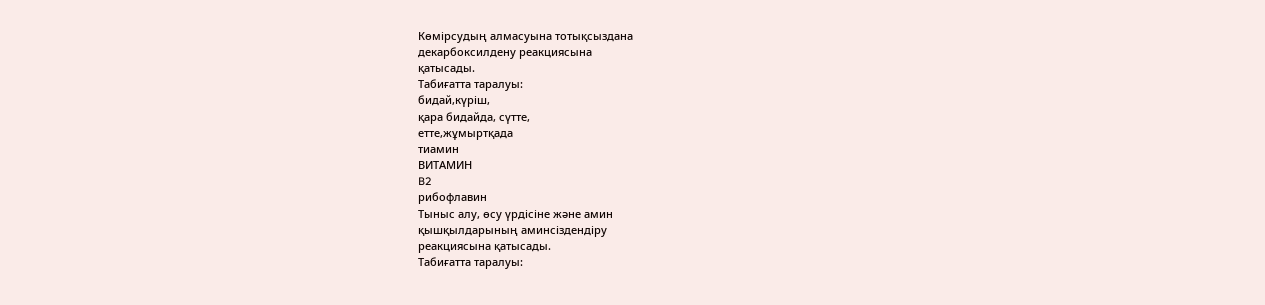Көмірсудың алмасуына тотықсыздана
декарбоксилдену реакциясына
қатысады.
Табиғатта таралуы:
бидай,күріш,
қара бидайда, сүтте,
етте,жұмыртқада
тиамин
ВИТАМИН
B2
рибофлавин
Тыныс алу, өсу үрдісіне және амин
қышқылдарының аминсіздендіру
реакциясына қатысады.
Табиғатта таралуы: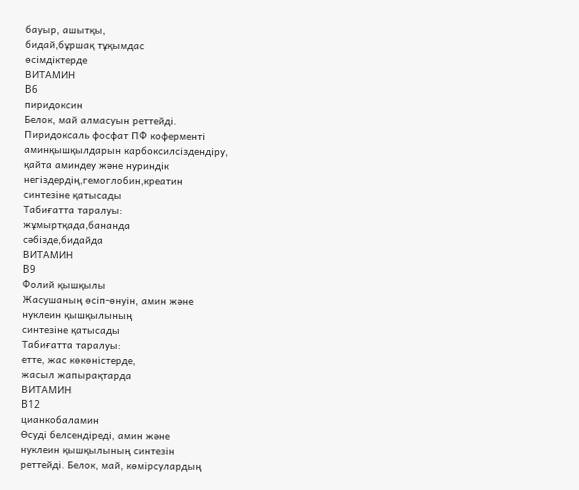бауыр, ашытқы,
бидай,бұршақ тұқымдас
өсімдіктерде
ВИТАМИН
B6
пиридоксин
Белок, май алмасуын реттейді.
Пиридоксаль фосфат ПФ коферменті
аминқышқылдарын карбоксилсіздендіру,
қайта аминдеу және нуриндік
негіздердің,гемоглобин,креатин
синтезіне қатысады
Табиғатта таралуы:
жұмыртқада,бананда
сәбізде,бидайда
ВИТАМИН
B9
Фолий қышқылы
Жасушаның өсіп-өнуін, амин және
нуклеин қышқылының
синтезіне қатысады
Табиғатта таралуы:
етте, жас көкөністерде,
жасыл жапырақтарда
ВИТАМИН
B12
цианкобаламин
Өсуді белсендіреді, амин және
нуклеин қышқылының синтезін
реттейді. Белок, май, көмірсулардың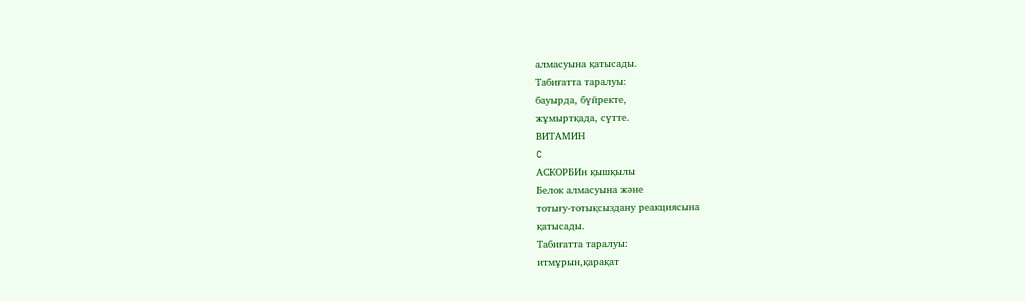алмасуына қатысады.
Табиғатта таралуы:
бауырда, бүйректе,
жұмыртқада, сүтте.
ВИТАМИН
C
АСКОРБИн қышқылы
Белок алмасуына және
тотығу-тотықсыздану реакциясына
қатысады.
Табиғатта таралуы:
итмұрын,қарақат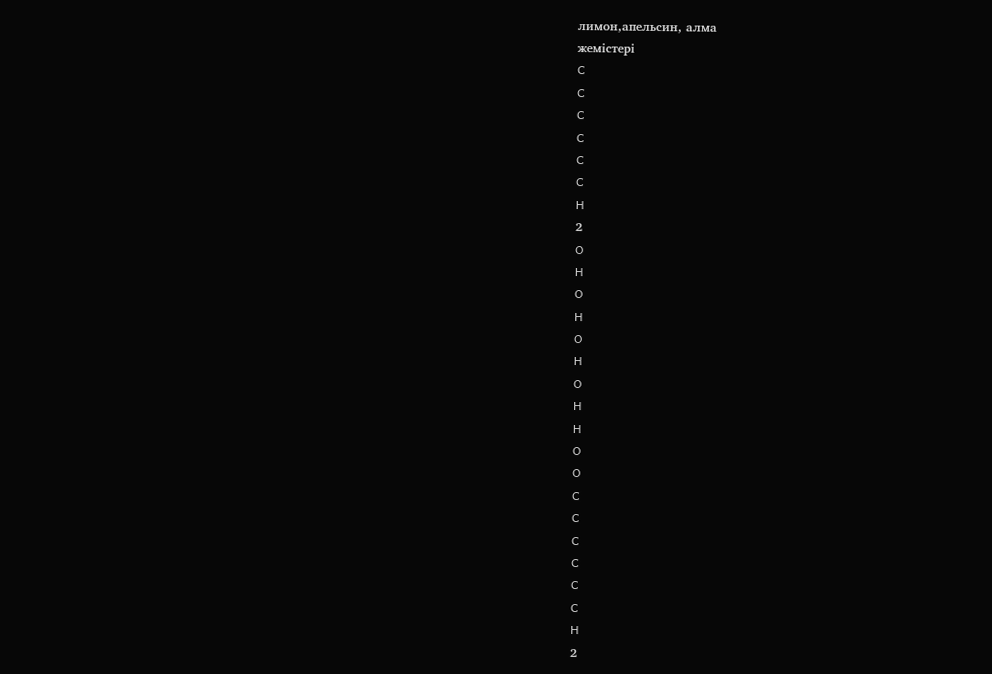лимон,апельсин, алма
жемістері
C
C
C
C
C
C
H
2
O
H
O
H
O
H
O
H
H
O
O
C
C
C
C
C
C
H
2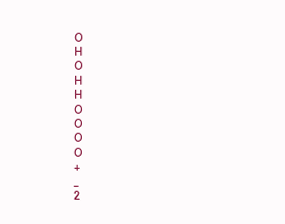O
H
O
H
H
O
O
O
O
+
_
2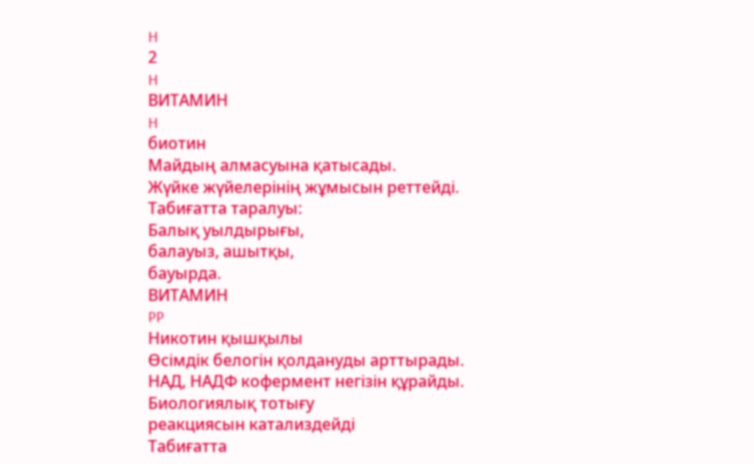H
2
H
ВИТАМИН
H
биотин
Майдың алмасуына қатысады.
Жүйке жүйелерінің жұмысын реттейді.
Табиғатта таралуы:
Балық уылдырығы,
балауыз, ашытқы,
бауырда.
ВИТАМИН
PP
Никотин қышқылы
Өсімдік белогін қолдануды арттырады.
НАД, НАДФ кофермент негізін құрайды.
Биологиялық тотығу
реакциясын катализдейді
Табиғатта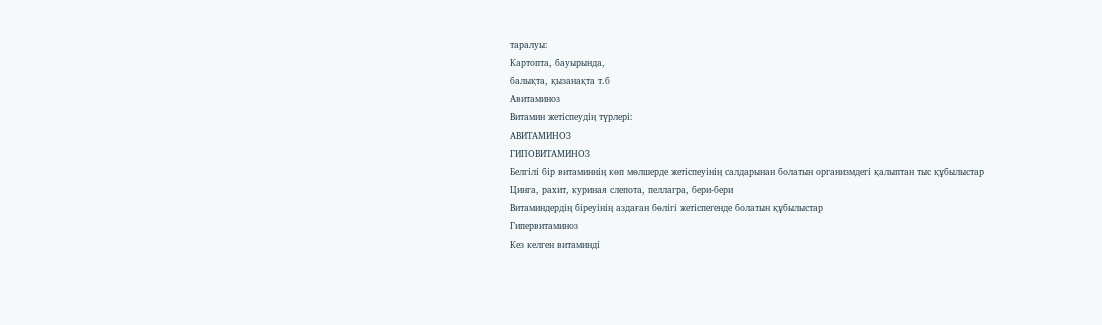таралуы:
Картопта, бауырында,
балықта, қызанақта т.б
Авитаминоз
Витамин жетіспеудің түрлері:
АВИТАМИНОЗ
ГИПОВИТАМИНОЗ
Белгілі бір витаминнің көп мөлшерде жетіспеуінің салдарынан болатын организмдегі қалыптан тыс құбылыстар
Цинга, рахит, куриная слепота, пеллагра, бери-бери
Витаминдердің біреуінің аздаған бөлігі жетіспегенде болатын құбылыстар
Гипервитаминоз
Кез келген витаминді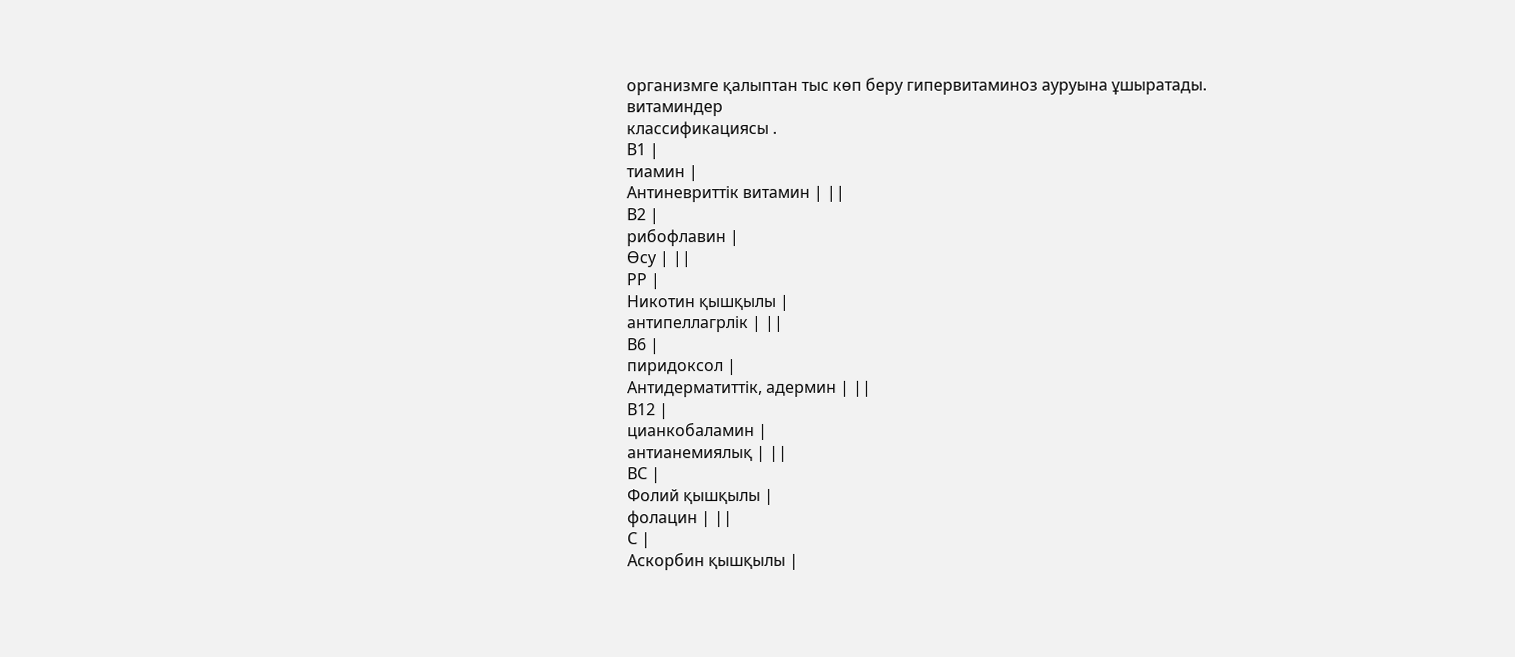организмге қалыптан тыс көп беру гипервитаминоз ауруына ұшыратады.
витаминдер
классификациясы .
В1 |
тиамин |
Антиневриттік витамин | ||
В2 |
рибофлавин |
Өсу | ||
РР |
Никотин қышқылы |
антипеллагрлік | ||
В6 |
пиридоксол |
Антидерматиттік, адермин | ||
В12 |
цианкобаламин |
антианемиялық | ||
ВС |
Фолий қышқылы |
фолацин | ||
С |
Аскорбин қышқылы |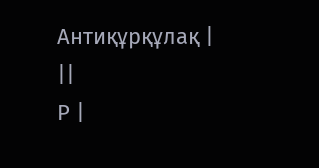Антиқұрқұлақ | ||
Р |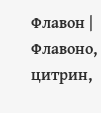Флавон |
Флавоно, цитрин,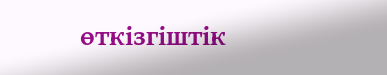өткізгіштік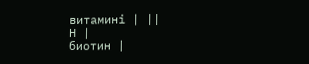витамині | ||
Н |
биотин |